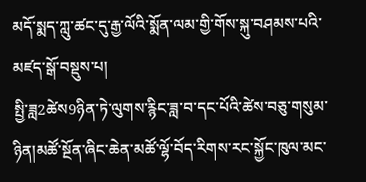མདོ་སྨད་ཀླུ་ཚང་དུ་རྒྱ་ལོའི་སྨོན་ལམ་གྱི་གོས་སྐུ་བཤམས་པའི་མཛད་སྒོ་བསྡུས་པ།
སྤྱི་ཟླ2ཚེས9ཉིན་ཏེ་ལུགས་རྙིང་ཟླ་བ་དང་པོའི་ཚེས་བཅུ་གསུམ་ཉིན།མཚོ་སྔོན་ཞིང་ཆེན་མཚོ་ལྷོ་བོད་རིགས་རང་སྐྱོང་ཁུལ་མང་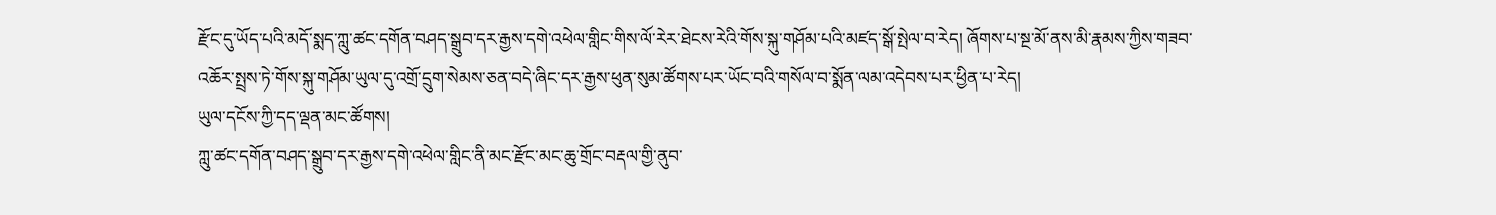རྫོང་དུ་ཡོད་པའི་མདོ་སྨད་ཀླུ་ཚང་དགོན་བཤད་སྒྲུབ་དར་རྒྱས་དགེ་འཕེལ་གླིང་གིས་ལོ་རེར་ཐེངས་རེའི་གོས་སྐུ་གཤོམ་པའི་མཛད་སྒོ་སྤེལ་བ་རེད། ཞོགས་པ་སྔ་མོ་ནས་མི་རྣམས་ཀྱིས་གཟབ་འཆོར་སྤྲས་ཏེ་གོས་སྐུ་གཤོམ་ཡུལ་དུ་འགྲོ་དྲུག་སེམས་ཅན་བདེ་ཞིང་དར་རྒྱས་ཕུན་སུམ་ཚོགས་པར་ཡོང་བའི་གསོལ་བ་སྨོན་ལམ་འདེབས་པར་ཕྱིན་པ་རེད།
ཡུལ་དངོས་ཀྱི་དད་ལྡན་མང་ཚོགས།
ཀླུ་ཚང་དགོན་བཤད་སྒྲུབ་དར་རྒྱས་དགེ་འཕེལ་གླིང་ནི་མང་རྫོང་མང་ཆུ་གྲོང་བརྡལ་གྱི་ནུབ་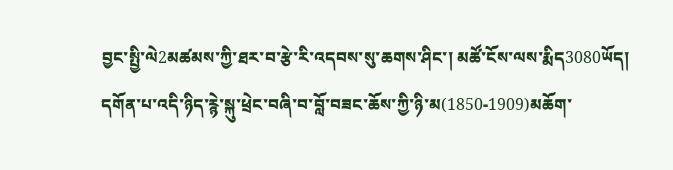བྱང་སྤྱི་ལེ2མཚམས་ཀྱི་ཐར་བ་རྩེ་རི་འདབས་སུ་ཆགས་ཤིང་། མཚོ་ངོས་ལས་རྨིད3080ཡོད། དགོན་པ་འདི་ཉིད་རྙེ་སྐུ་ཕྲེང་བཞི་བ་བློ་བཟང་ཆོས་ཀྱི་ཉི་མ(1850-1909)མཆོག་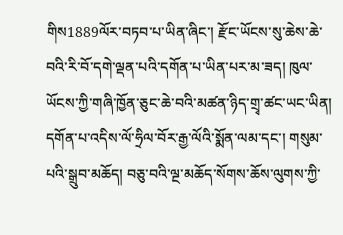གིས1889ལོར་བཏབ་པ་ཡིན་ཞིང་། རྫོང་ཡོངས་སུ་ཆེས་ཆེ་བའི་རི་བོ་དགེ་ལྡན་པའི་དགོན་པ་ཡིན་པར་མ་ཟད། ཁུལ་ཡོངས་ཀྱི་གཞི་ཁྱོན་ཅུང་ཆེ་བའི་མཚན་ཉིད་གྲྭ་ཚང་ཡང་ཡིན། དགོན་པ་འདིས་ལོ་ཧྲིལ་བོར་རྒྱ་ལོའི་སྨོན་ལམ་དང་། གསུམ་པའི་སྒྲུབ་མཆོད། བཅུ་བའི་ལྔ་མཆོད་སོགས་ཆོས་ལུགས་ཀྱི་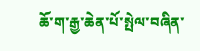ཆོ་ག་རྒྱ་ཆེན་པོ་སྤེལ་བཞིན་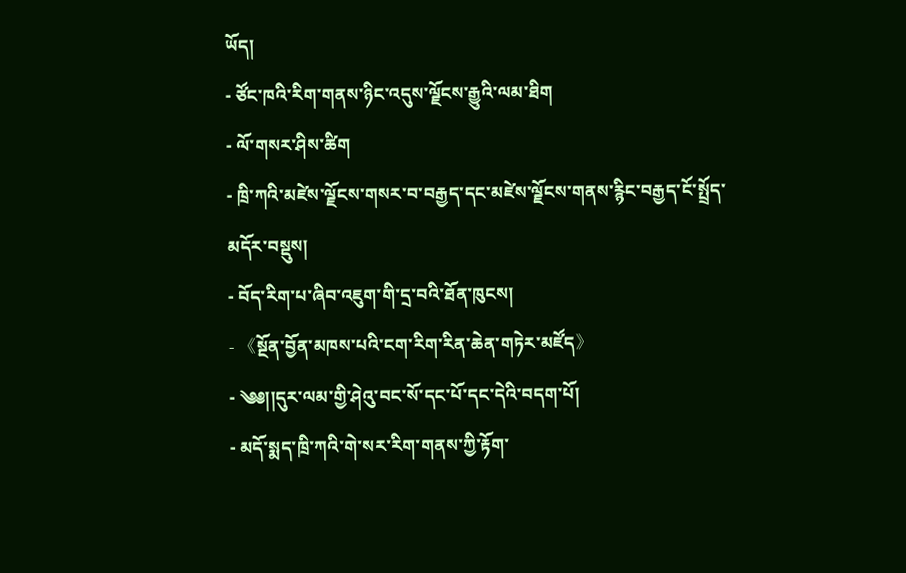ཡོད།
- ཙོང་ཁའི་རིག་གནས་ཉིང་འདུས་ལྗོངས་རྒྱུའི་ལམ་ཐིག
- ལོ་གསར་ཤིས་ཚིག
- ཁྲི་ཀའི་མཛེས་ལྗོངས་གསར་བ་བརྒྱད་དང་མཛེས་ལྗོངས་གནས་རྙིང་བརྒྱད་ངོ་སྤྲོད་མདོར་བསྡུས།
- བོད་རིག་པ་ཞིབ་འཇུག་གི་དྲ་བའི་ཐོན་ཁུངས།
- 《སྔོན་བྱོན་མཁས་པའི་ངག་རིག་རིན་ཆེན་གཏེར་མཛོད》
- ༄༅།།དུར་ལམ་གྱི་ཤེའུ་བང་སོ་དང་པོ་དང་དེའི་བདག་པོ།
- མདོ་སྨད་ཁྲི་ཀའི་གེ་སར་རིག་གནས་ཀྱི་རྟོག་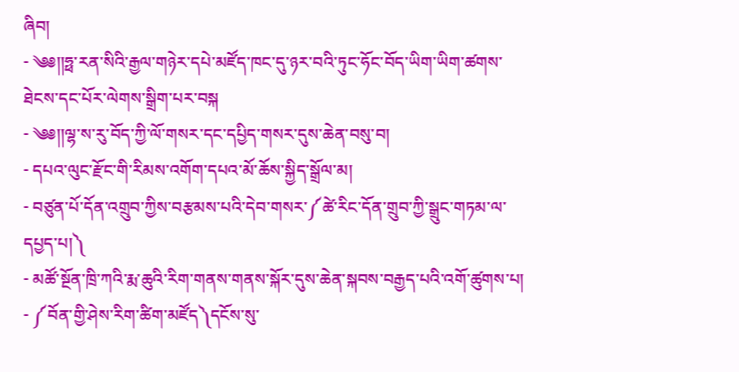ཞིབ།
- ༄༅།།ཧྥ་རན་སིའི་རྒྱལ་གཉེར་དཔེ་མཛོད་ཁང་དུ་ཉར་བའི་ཏུང་ཧོང་བོད་ཡིག་ཡིག་ཚགས་ཐེངས་དང་པོར་ལེགས་སྒྲིག་པར་བསྐ
- ༄༅།།ལྷ་ས་རུ་བོད་ཀྱི་ལོ་གསར་དང་དཔྱིད་གསར་དུས་ཆེན་བསུ་བ།
- དཔའ་ལུང་རྫོང་གི་རིམས་འགོག་དཔའ་མོ་ཆོས་སྐྱིད་སྒྲོལ་མ།
- བཙུན་པོ་དོན་འགྲུབ་ཀྱིས་བརྩམས་པའི་དེབ་གསར་༼ཚེ་རིང་དོན་གྲུབ་ཀྱི་སྒྲུང་གཏམ་ལ་དཔྱད་པ།༽
- མཚོ་སྔོན་ཁྲི་ཀའི་རྨ་ཆུའི་རིག་གནས་གནས་སྐོར་དུས་ཆེན་སྐབས་བརྒྱད་པའི་འགོ་ཚུགས་པ།
- ༼བོན་གྱི་ཤེས་རིག་ཚིག་མཛོད༽དངོས་སུ་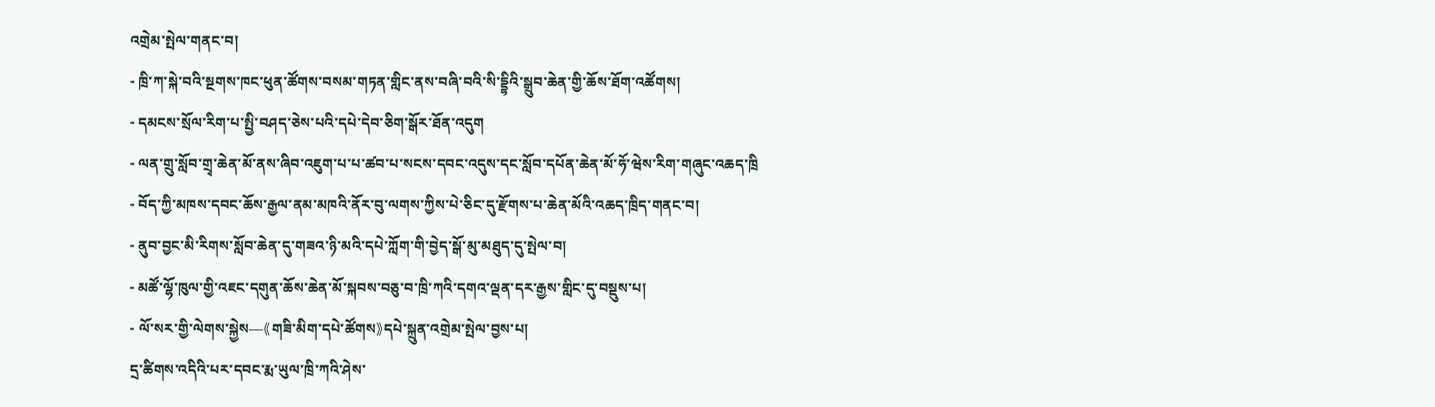འགྲེམ་སྤེལ་གནང་བ།
- ཁྲི་ཀ་སྐེ་བའི་སྔགས་ཁང་ཕུན་ཚོགས་བསམ་གཏན་གླིང་ནས་བཞི་བའི་སི་དྡྷིའི་སྒྲུབ་ཆེན་གྱི་ཆོས་ཐོག་འཚོགས།
- དམངས་སྲོལ་རིག་པ་སྤྱི་བཤད་ཅེས་པའི་དཔེ་དེབ་ཅིག་སྒོར་ཐོན་འདུག
- ལན་གྲུ་སློབ་གྲྭ་ཆེན་མོ་ནས་ཞིབ་འཇུག་པ་པ་ཚབ་པ་སངས་དབང་འདུས་དང་སློབ་དཔོན་ཆེན་མོ་ཧོ་ཝེས་རིག་གཞུང་འཆད་ཁྲི
- བོད་ཀྱི་མཁས་དབང་ཆོས་རྒྱལ་ནམ་མཁའི་ནོར་བུ་ལགས་ཀྱིས་པེ་ཅིང་དུ་རྫོགས་པ་ཆེན་མོའི་འཆད་ཁྲིད་གནང་བ།
- ནུབ་བྱང་མི་རིགས་སློབ་ཆེན་དུ་གཟའ་ཉི་མའི་དཔེ་ཀློག་གི་བྱེད་སྒོ་མུ་མཐུད་དུ་སྤེལ་བ།
- མཚོ་ལྷོ་ཁུལ་གྱི་འཇང་དགུན་ཆོས་ཆེན་མོ་སྐབས་བཅུ་བ་ཁྲི་ཀའི་དགའ་ལྡན་དར་རྒྱས་གླིང་དུ་བསྡུས་པ།
- ལོ་སར་གྱི་ལེགས་སྐྱེས—《གཟི་མིག་དཔེ་ཚོགས》དཔེ་སྐྲུན་འགྲེམ་སྤེལ་བྱས་པ།
དྲ་ཚིགས་འདིའི་པར་དབང་རྨ་ཡུལ་ཁྲི་ཀའི་ཤེས་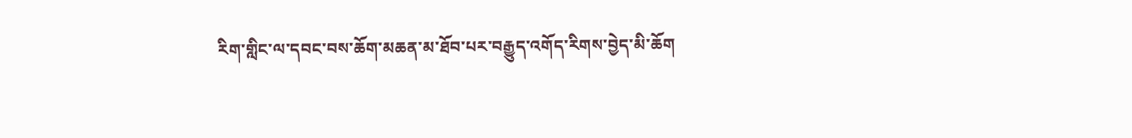རིག་གླིང་ལ་དབང་བས་ཆོག་མཆན་མ་ཐོབ་པར་བརྒྱུད་འགོད་རིགས་བྱེད་མི་ཆོག